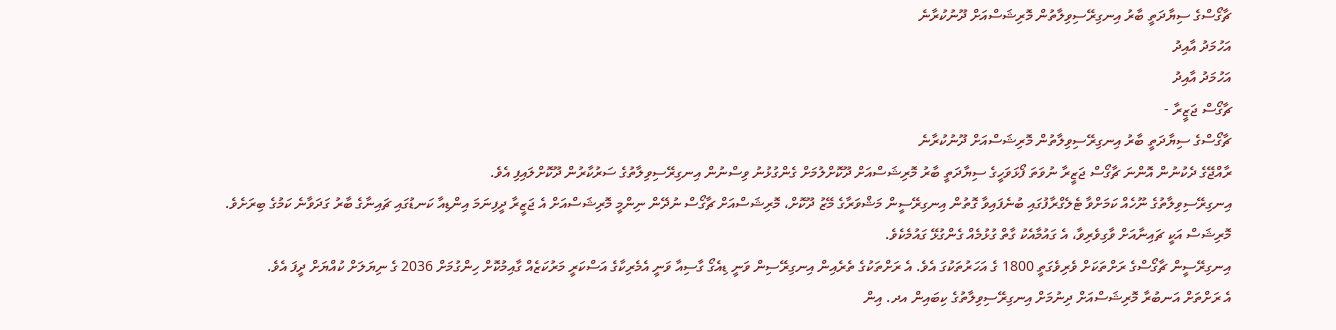ޗާގޯސްގެ ސިޔާދަތީ ބާރު އިނގިރޭސިވިލާތުން މޮރިޝަސްއަށް ދޫނުކުރާނެ
އަހުމަދު އާއިދު
އަހުމަދު އާއިދު
ޗާގޯސް ޖަޒީރާ -
ޗާގޯސްގެ ސިޔާދަތީ ބާރު އިނގިރޭސިވިލާތުން މޮރިޝަސްއަށް ދޫނުކުރާނެ
ރާއްޖޭގެ ދެކުނުން އޮންނަ ޗާގޯސް ޖަޒީރާ ނުވަތަ ފޯޅަވަހީގެ ސިޔާދަތީ ބާރު މޮރިޝަސްއަށް ދޫކޮށްލުމަށް ގެންގުޅުނު ވިސްނުން އިނގިރޭސިވިލާތުގެ ސަރުކާރުން ދޫކޮށްލައިފި އެވެ.
އިނގިރޭސިވިލާތުގެ ނޫހެއް ކަމަށްވާ ޓެލެގްރާފުގައި ބުނެފައިވާ ގޮތުން އިނގިރޭސީން މަޝްވަރާގެ މޭޒު ދޫކޮށް، މޮރިޝަސްއަށް ޗާގޯސް ނުދޭން ނިންމީ މޮރިޝަސްއަށް އެ ޖަޒީރާ ދީފިނަމަ އިންޑިއާ ކަނޑުގައި ޗައިނާގެ ބާރު ގަދަވާނެ ކަމުގެ ބިރަށެވެ. މޮރިޝަސް އަކީ ޗައިނާއަށް ވާގިވެރިވާ، އެ ގައުމާއެކު ގާތް ގުޅުމެއް ގެންގުޅޭ ގައުމެކެވެ.
އިނގިރޭސީން ޗާގޯސްގެ ރަށްތަކަށް ވެރިވެގަތީ 1800 ގެ އަހަރުތަކުގަ އެވެ. އެ ރަށްތަކުގެ ތެރެއިން އިނގިރޭސިން ވަނީ ޑިއެގޯ ގާސިއާ ވަނީ އެމެރިކާގެ އަސްކަރީ މަރުކަޒެއް ގާއިމުކޮށް ހިންގުމަށް 2036 ގެ ނިޔަލަށް ކުއްޔަށް ދީފަ އެވެ.
އެ ރަށްތަށް އަނބުރާ މޮރިޝަސްއަށް ދިނުމަށް އިނގިރޭސިވިލާތުގެ ކިބައިން އދ. އިން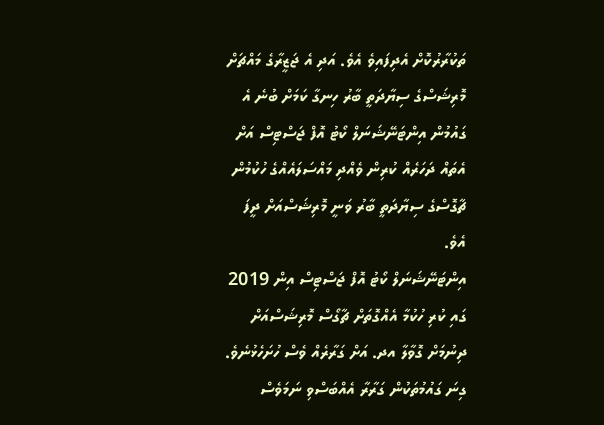ތަކުރާރުކޮށް އެދިފައިވެ އެވެ. އަދި އެ ޖަޒީރާގެ މައްޗަށް މޮރިޝަސްގެ ސިޔާދަތީ ބާރު ހިނގާ ކަމަށް ބުނެ އެ ގައުމުން އިންޓަނޭޝަނަލް ކޯޓު އޮފް ޖަސްޓިސް އަށް އެތައް ދަހަރެއް ކުރިން ވެއްދި މައްސަލައެއްގެ ހުކުމުން ޗާގޮސްގެ ސިޔާދަތީ ބާރު ވަނީ މޮރިޝަސްއަށް ދީފަ އެވެ.
އިންޓަނޭޝަނަލް ކޯޓު އޮފް ޖަސްޓިސް އިން 2019 ގައި ކުރި ހުކުމާ އެއްގޮތަށް ޗާގޯސް މޮރިޝަސްއަށް ދިނުމަށް ގޮވާލާ އދ. އަށް ގަރާރެއް ވެސް ހުށަހެޅުނެވެ. ގިނަ ގައުމުތަކުން ގަރާރާ އެއްބަސްވި ނަމަވެސް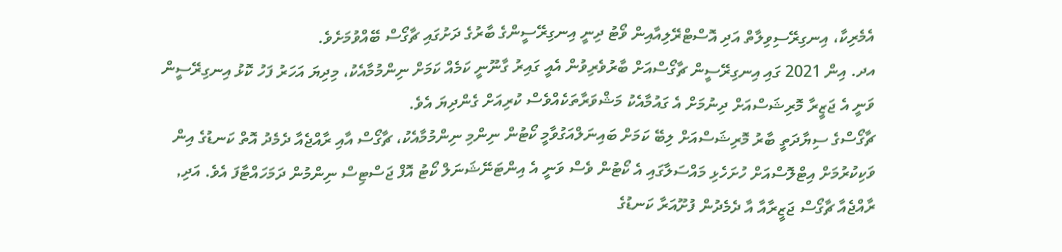އެމެރިކާ، އިނގިރޭސިވިލާތް އަދި އޮސްޓްރޭލިއާއިން ވޯޓު ދިނީ އިނގިރޭސީންގެ ބާރުގެ ދަށުގައި ޗާގޯސް ބޭއްވުމަށެވެ.
އދ. އިން 2021 ގައި އިނގިރޭސީން ޗާގޯސްއަށް ބާރުވެރިވުން އެއީ ގައިރު ގާނޫނީ ކަމެއް ކަމަށް ނިންމުމާއެކު، މިދިޔަ އަހަރު ފަހު ކޮޅު އިނގިރޭސީން ވަނީ އެ ޖަޒީރާ މޮރިޝަސްއަށް ދިނުމަށް އެ ގައުމާއެކު މަޝްވަރާތަކެއްވެސް ކުރިއަށް ގެންދިޔަ އެވެ.
ޗާގޯސްގެ ސިޔާދަތީ ބާރު މޮރިޝަސްއަށް ލިބޭ ކަމަށް ބައިނަލްއަގުވާމީ ކޯޓުން ނިންމި ނިންމުމާއެކު، ޗާގޯސް އާއި ރާއްޖެއާ ދެމެދު އޮތް ކަނޑުގެ އިން ވަކިކުރުމަށް އިޓްލޮސްއަށް ހުށަހެޅި މައްސަލާގައި އެ ކޯޓުން ވެސް ވަނީ އެ އިންޓަނޭޝަނަލް ކޯޓު އޮފް ޖަސްޓިސް ނިންމުން ދަމަހައްޓާފަ އެވެ. އަދި, ރާއްޖެއާ ޗާގޯސް ޖަޒީރާއާ އާ ދެމެދުން ފުށޫއަރާ ކަނޑުގެ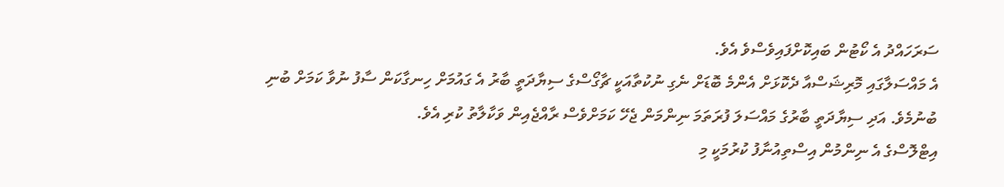ސަރަހައްދު އެ ކޯޓުން ބައިކޮށްފައިވެސްވެ އެވެ.
އެ މައްސަލާގައި މޮރިޝަސްއާ ދެކޮޅަށް އެންމެ ބޮޑަށް ނެގި ނުކުތާއަކީ ޗާގޯސްގެ ސިޔާދަތީ ބާރު އެ ގައުމަށް ހިނގާކަން ސާފު ނުވާ ކަމަށް ބުނި ބުނުމެވެ. އަދި ސިޔާދަތީ ބާރުގެ މައްސަލަ ފުރަތަމަ ނިންމަން ޖެހޭ ކަމަށްވެސް ރާއްޖެއިން ވަކާލާތު ކުރި އެވެ.
އިޓްލޮސްގެ އެ ނިންމުން އިސްތިއުނާފު ކުރުމަކީ މި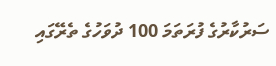ސަރުކާރުގެ ފުރަތަމަ 100 ދުވަހުގެ ތެރޭގައި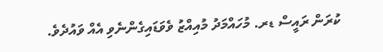ކުރަން ރައީސް ޑރ. މުހައްމަދު މުއިއްޒު ވެވަޑައިގެންނެވި އެއް ވައުދެވެ.